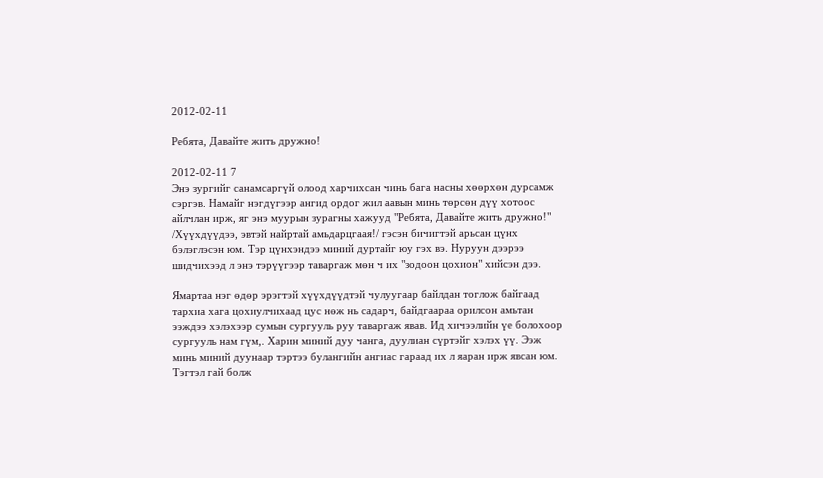2012-02-11

Ребята, Давайте жить дружно!

2012-02-11 7
Энэ зургийг санамсаргүй олоод харчихсан чинь бага насны хөөрхөн дурсамж сэргэв. Намайг нэгдүгээр ангид ордог жил аавын минь төрсөн дүү хотоос айлчлан ирж, яг энэ муурын зурагны хажууд "Ребята, Давайте жить дружно!" /Хүүхдүүдээ, эвтэй найртай амьдарцгаая!/ гэсэн бичигтэй арьсан цүнх бэлэглэсэн юм. Тэр цүнхэндээ миний дуртайг юу гэх вэ. Нуруун дээрээ шидчихээд л энэ тэрүүгээр таваргаж мөн ч их "зодоон цохион" хийсэн дээ.

Ямартаа нэг өдөр эрэгтэй хүүхдүүдтэй чулуугаар байлдан тоглож байгаад тархиа хага цохиулчихаад цус нөж нь садарч, байдгаараа орилсон амьтан ээждээ хэлэхээр сумын сургууль руу таваргаж явав. Ид хичээлийн үе болохоор сургууль нам гүм,. Харин миний дуу чанга, дуулиан сүртэйг хэлэх үү. Ээж минь миний дуунаар тэртээ булангийн ангиас гараад их л яаран ирж явсан юм. Тэгтэл гай болж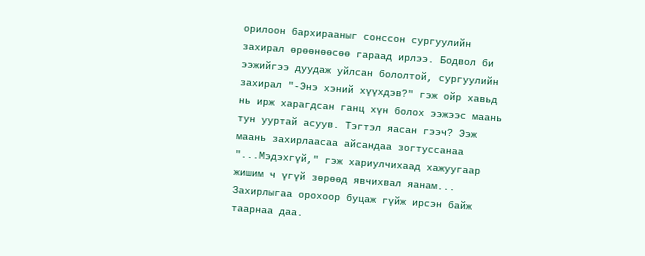орилоон бархирааныг сонссон сургуулийн захирал өрөөнөөсөө гараад ирлээ. Бодвол би ээжийгээ дуудаж уйлсан бололтой, сургуулийн захирал "-Энэ хэний хүүхдэв?" гэж ойр хавьд нь ирж харагдсан ганц хүн болох ээжээс маань тун ууртай асуув. Тэгтэл яасан гээч? Ээж маань захирлаасаа айсандаа зогтуссанаа "...Мэдэхгүй," гэж хариулчихаад хажуугаар жишим ч үгүй зөрөөд явчихвал яанам... Захирлыгаа орохоор буцаж гүйж ирсэн байж таарнаа даа.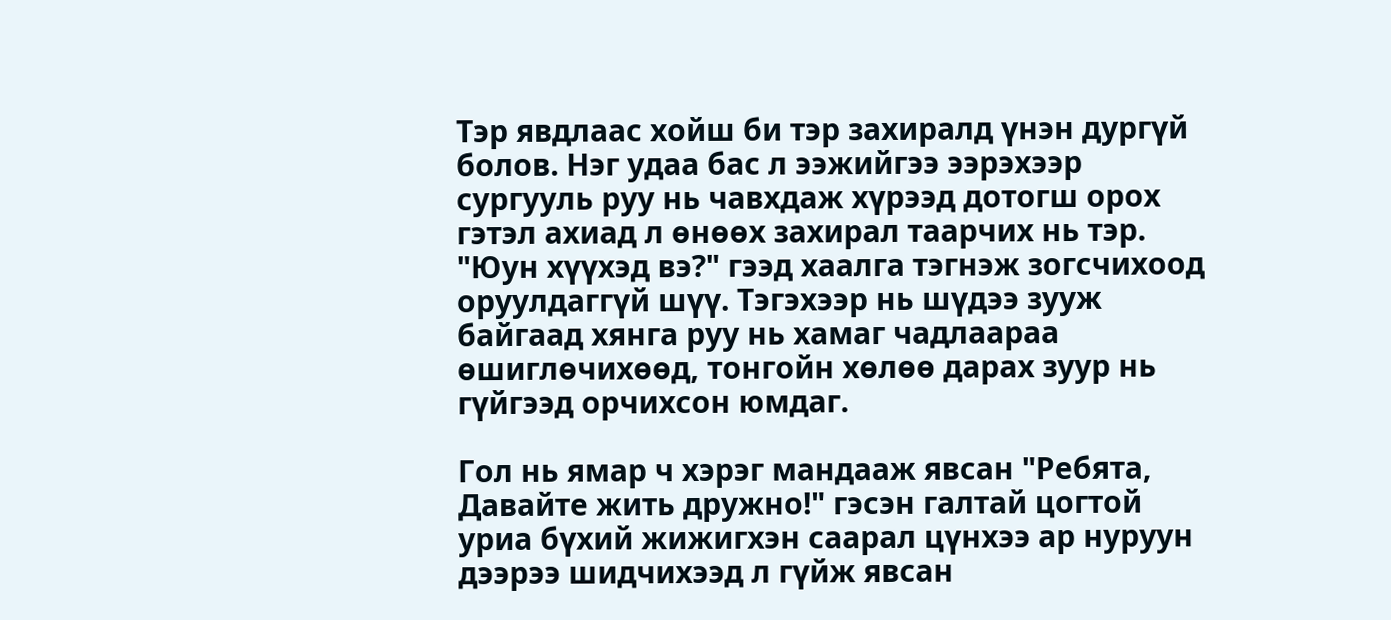Тэр явдлаас хойш би тэр захиралд үнэн дургүй болов. Нэг удаа бас л ээжийгээ ээрэхээр сургууль руу нь чавхдаж хүрээд дотогш орох гэтэл ахиад л өнөөх захирал таарчих нь тэр. "Юун хүүхэд вэ?" гээд хаалга тэгнэж зогсчихоод оруулдаггүй шүү. Тэгэхээр нь шүдээ зууж байгаад хянга руу нь хамаг чадлаараа өшиглөчихөөд, тонгойн хөлөө дарах зуур нь гүйгээд орчихсон юмдаг.

Гол нь ямар ч хэрэг мандааж явсан "Ребята, Давайте жить дружно!" гэсэн галтай цогтой уриа бүхий жижигхэн саарал цүнхээ ар нуруун дээрээ шидчихээд л гүйж явсан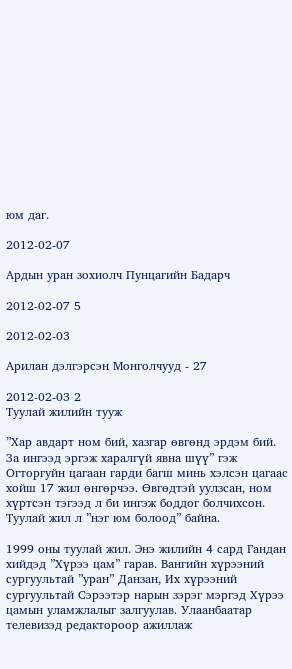юм даг.

2012-02-07

Ардын уран зохиолч Пунцагийн Бадарч

2012-02-07 5

2012-02-03

Арилан дэлгэрсэн Монголчууд - 27

2012-02-03 2
Туулай жилийн тууж

”Хар авдарт ном бий, хазгар өвгөнд эрдэм бий. За ингээд эргэж харалгүй явна шүү” гэж Огторгуйн цагаан гарди багш минь хэлсэн цагаас хойш 17 жил өнгөрчээ. Өвгөдтэй уулзсан, ном хүртсэн тэгээд л би ингэж боддог болчихсон. Туулай жил л ”нэг юм болоод” байна.

1999 оны туулай жил. Энэ жилийн 4 сард Гандан хийдэд ”Хүрээ цам” гарав. Вангийн хүрээний сургуультай ”уран” Данзан, Их хүрээний сургуультай Сэрээтэр нарын зэрэг мэргэд Хүрээ цамын уламжлалыг залгуулав. Улаанбаатар телевизэд редактороор ажиллаж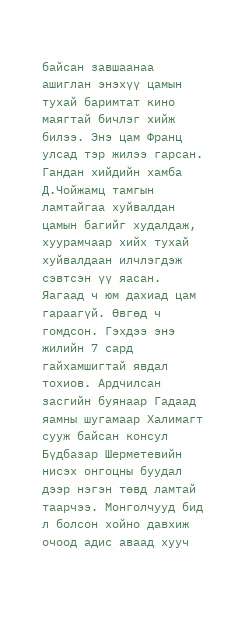байсан завшаанаа ашиглан энэхүү цамын тухай баримтат кино маягтай бичлэг хийж билээ. Энэ цам Франц улсад тэр жилээ гарсан. Гандан хийдийн хамба Д.Чойжамц тамгын ламтайгаа хуйвалдан цамын багийг худалдаж, хуурамчаар хийх тухай хуйвалдаан илчлэгдэж сэвтсэн үү яасан. Яагаад ч юм дахиад цам гараагүй. Өвгөд ч гомдсон. Гэхдээ энэ жилийн 7 сард гайхамшигтай явдал тохиов. Ардчилсан засгийн буянаар Гадаад яамны шугамаар Халимагт сууж байсан консул Бүдбазар Шерметевийн нисэх онгоцны буудал дээр нэгэн төвд ламтай таарчээ. Монголчууд бид л болсон хойно давхиж очоод адис аваад хууч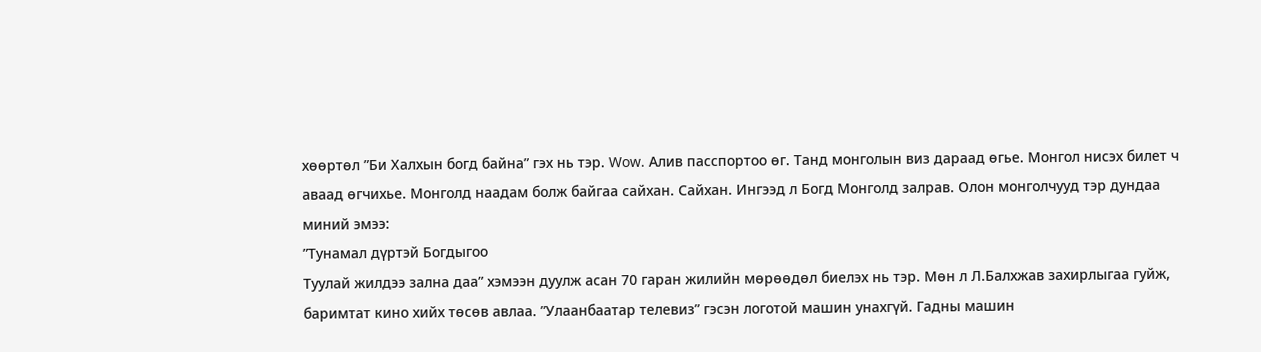хөөртөл ”Би Халхын богд байна” гэх нь тэр. Wow. Алив пасспортоо өг. Танд монголын виз дараад өгье. Монгол нисэх билет ч аваад өгчихье. Монголд наадам болж байгаа сайхан. Сайхан. Ингээд л Богд Монголд залрав. Олон монголчууд тэр дундаа миний эмээ:
”Тунамал дүртэй Богдыгоо
Туулай жилдээ зална даа” хэмээн дуулж асан 70 гаран жилийн мөрөөдөл биелэх нь тэр. Мөн л Л.Балхжав захирлыгаа гуйж, баримтат кино хийх төсөв авлаа. ”Улаанбаатар телевиз” гэсэн логотой машин унахгүй. Гадны машин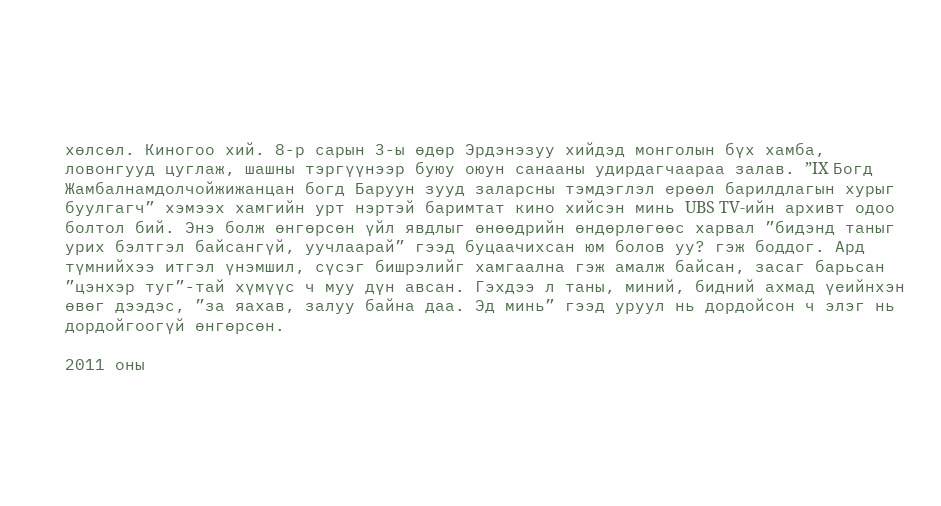хөлсөл. Киногоо хий. 8-р сарын 3-ы өдөр Эрдэнэзуу хийдэд монголын бүх хамба, ловонгууд цуглаж, шашны тэргүүнээр буюу оюун санааны удирдагчаараа залав. ”IX Богд Жамбалнамдолчойжижанцан богд Баруун зууд заларсны тэмдэглэл ерөөл барилдлагын хурыг буулгагч” хэмээх хамгийн урт нэртэй баримтат кино хийсэн минь UBS TV-ийн архивт одоо болтол бий. Энэ болж өнгөрсөн үйл явдлыг өнөөдрийн өндөрлөгөөс харвал ”бидэнд таныг урих бэлтгэл байсангүй, уучлаарай” гээд буцаачихсан юм болов уу? гэж боддог. Ард түмнийхээ итгэл үнэмшил, сүсэг бишрэлийг хамгаална гэж амалж байсан, засаг барьсан ”цэнхэр туг”-тай хүмүүс ч муу дүн авсан. Гэхдээ л таны, миний, бидний ахмад үеийнхэн өвөг дээдэс, ”за яахав, залуу байна даа. Эд минь” гээд уруул нь дордойсон ч элэг нь дордойгоогүй өнгөрсөн.

2011 оны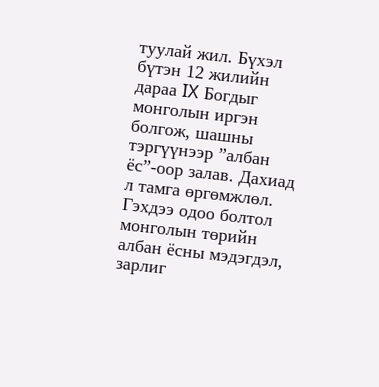туулай жил. Бүхэл бүтэн 12 жилийн дараа IX Богдыг монголын иргэн болгож, шашны тэргүүнээр ”албан ёс”-оор залав. Дахиад л тамга өргөмжлөл. Гэхдээ одоо болтол монголын төрийн албан ёсны мэдэгдэл, зарлиг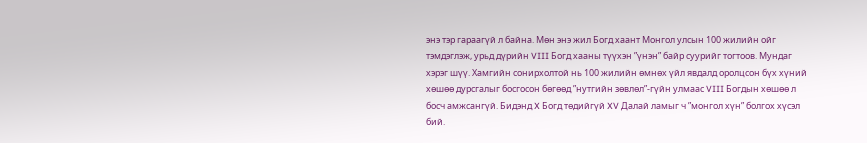энэ тэр гараагүй л байна. Мөн энэ жил Богд хаант Монгол улсын 100 жилийн ойг тэмдэглэж, урьд дүрийн VIII Богд хааны түүхэн ”үнэн” байр суурийг тогтоов. Мундаг хэрэг шүү. Хамгийн сонирхолтой нь 100 жилийн өмнөх үйл явдалд оролцсон бүх хүний хөшөө дурсгалыг босгосон бөгөөд ”нутгийн зөвлөл”-гүйн улмаас VIII Богдын хөшөө л босч амжсангүй. Бидэнд X Богд төдийгүй XV Далай ламыг ч ”монгол хүн” болгох хүсэл бий.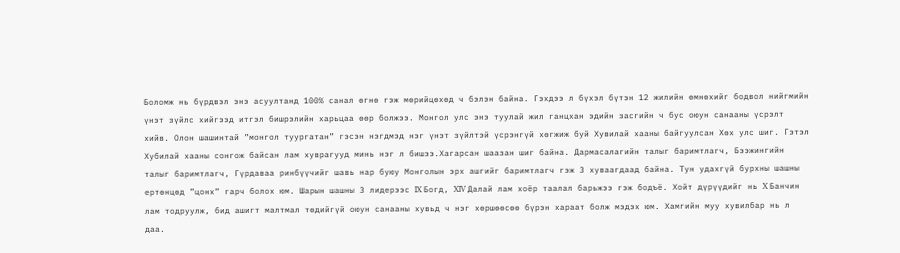Боломж нь бүрдвэл энэ асуултанд 100% санал өгнө гэж мөрийцөхөд ч бэлэн байна. Гэхдээ л бүхэл бүтэн 12 жилийн өмнөхийг бодвол нийгмийн үнэт зүйлс хийгээд итгэл бишрэлийн харьцаа өөр болжээ. Монгол улс энэ туулай жил ганцхан эдийн засгийн ч бус оюун санааны үсрэлт хийв. Олон шашинтай ”монгол туургатан” гэсэн нэгдмэд нэг үнэт зүйлтэй үсрэнгүй хөгжиж буй Хувилай хааны байгуулсан Хөх улс шиг. Гэтэл Хубилай хааны сонгож байсан лам хуврагууд минь нэг л бишээ.Хагарсан шаазан шиг байна. Дармасалагийн талыг баримтлагч, Бээжингийн талыг баримтлагч, Гүрдаваа ринбүүчийг шавь нар буюу Монголын эрх ашгийг баримтлагч гэж 3 хуваагдаад байна. Тун удахгүй бурхны шашны ертөнцөд ”цонх” гарч болох юм. Шарын шашны 3 лидерээс IX Богд, XIV Далай лам хоёр таалал барьжээ гэж бодъё. Хойт дүрүүдийг нь X Банчин лам тодруулж, бид ашигт малтмал төдийгүй оюун санааны хувьд ч нэг хөршөөсөө бүрэн хараат болж мэдэх юм. Хамгийн муу хувилбар нь л даа.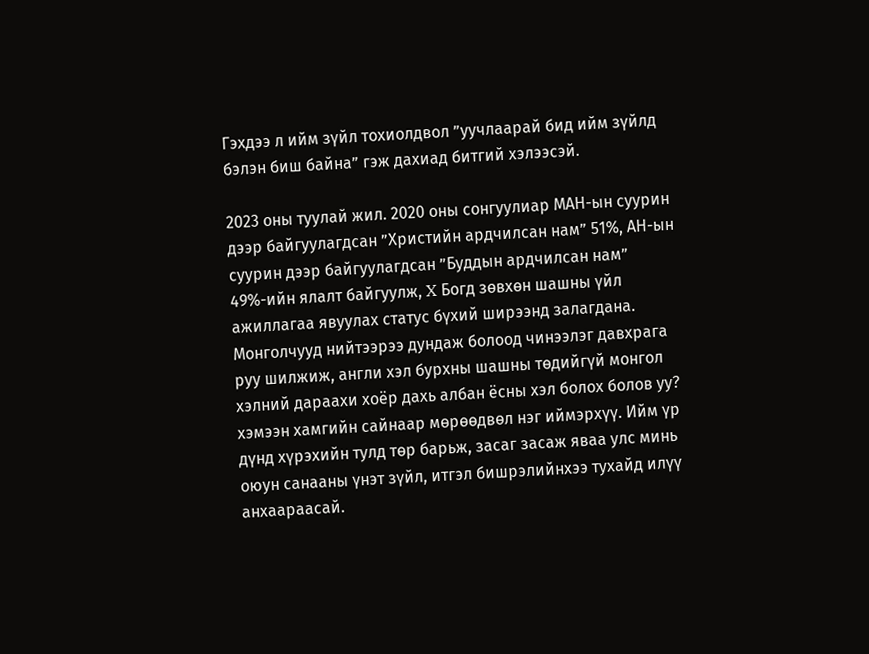Гэхдээ л ийм зүйл тохиолдвол ”уучлаарай бид ийм зүйлд бэлэн биш байна” гэж дахиад битгий хэлээсэй.

2023 оны туулай жил. 2020 оны сонгуулиар МАН-ын суурин дээр байгуулагдсан ”Христийн ардчилсан нам” 51%, АН-ын суурин дээр байгуулагдсан ”Буддын ардчилсан нам” 49%-ийн ялалт байгуулж, X Богд зөвхөн шашны үйл ажиллагаа явуулах статус бүхий ширээнд залагдана. Монголчууд нийтээрээ дундаж болоод чинээлэг давхрага руу шилжиж, англи хэл бурхны шашны төдийгүй монгол хэлний дараахи хоёр дахь албан ёсны хэл болох болов уу? хэмээн хамгийн сайнаар мөрөөдвөл нэг иймэрхүү. Ийм үр дүнд хүрэхийн тулд төр барьж, засаг засаж яваа улс минь оюун санааны үнэт зүйл, итгэл бишрэлийнхээ тухайд илүү анхаараасай.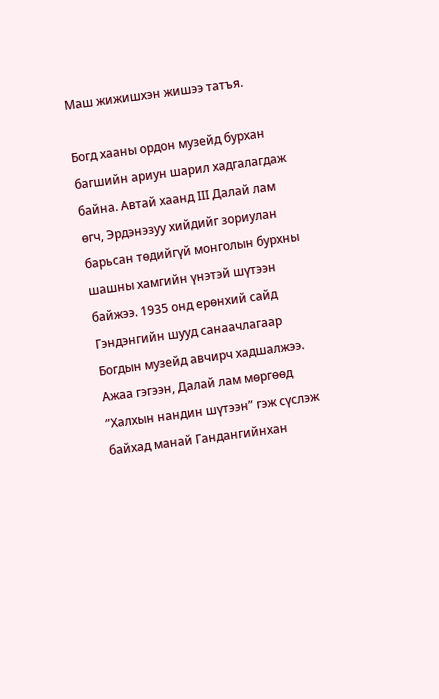Маш жижишхэн жишээ татъя.

Богд хааны ордон музейд бурхан багшийн ариун шарил хадгалагдаж байна. Автай хаанд III Далай лам өгч, Эрдэнэзуу хийдийг зориулан барьсан төдийгүй монголын бурхны шашны хамгийн үнэтэй шүтээн байжээ. 1935 онд ерөнхий сайд Гэндэнгийн шууд санаачлагаар Богдын музейд авчирч хадшалжээ. Ажаа гэгээн, Далай лам мөргөөд ”Халхын нандин шүтээн” гэж сүслэж байхад манай Гандангийнхан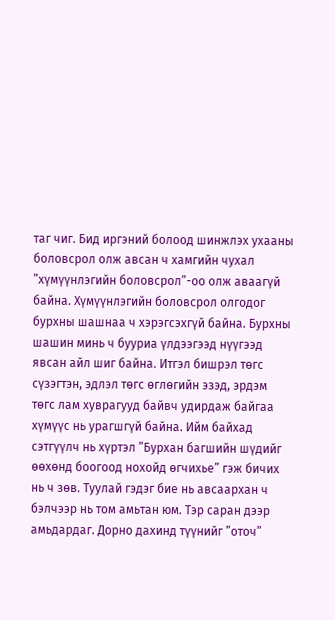таг чиг. Бид иргэний болоод шинжлэх ухааны боловсрол олж авсан ч хамгийн чухал ”хүмүүнлэгийн боловсрол”-оо олж аваагүй байна. Хүмүүнлэгийн боловсрол олгодог бурхны шашнаа ч хэрэгсэхгүй байна. Бурхны шашин минь ч бууриа үлдээгээд нүүгээд явсан айл шиг байна. Итгэл бишрэл төгс сүзэгтэн, эдлэл төгс өглөгийн эзэд, эрдэм төгс лам хуврагууд байвч удирдаж байгаа хүмүүс нь урагшгүй байна. Ийм байхад сэтгүүлч нь хүртэл ”Бурхан багшийн шүдийг өөхөнд боогоод нохойд өгчихье” гэж бичих нь ч зөв. Туулай гэдэг бие нь авсаархан ч бэлчээр нь том амьтан юм. Тэр саран дээр амьдардаг. Дорно дахинд түүнийг ”оточ”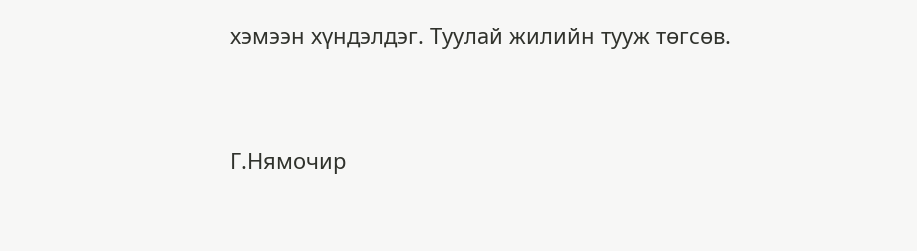хэмээн хүндэлдэг. Туулай жилийн тууж төгсөв.


Г.Нямочир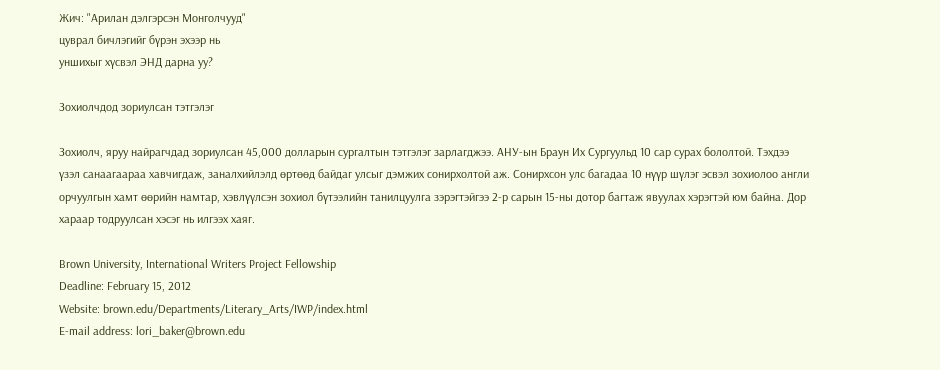Жич: "Арилан дэлгэрсэн Монголчууд"
цуврал бичлэгийг бүрэн эхээр нь
уншихыг хүсвэл ЭНД дарна уу?

Зохиолчдод зориулсан тэтгэлэг

Зохиолч, яруу найрагчдад зориулсан 45,000 долларын сургалтын тэтгэлэг зарлагджээ. АНУ-ын Браун Их Сургуульд 10 сар сурах бололтой. Тэхдээ үзэл санаагаараа хавчигдаж, заналхийлэлд өртөөд байдаг улсыг дэмжих сонирхолтой аж. Сонирхсон улс багадаа 10 нүүр шүлэг эсвэл зохиолоо англи орчуулгын хамт өөрийн намтар, хэвлүүлсэн зохиол бүтээлийн танилцуулга зэрэгтэйгээ 2-р сарын 15-ны дотор багтаж явуулах хэрэгтэй юм байна. Дор хараар тодруулсан хэсэг нь илгээх хаяг.

Brown University, International Writers Project Fellowship
Deadline: February 15, 2012
Website: brown.edu/Departments/Literary_Arts/IWP/index.html
E-mail address: lori_baker@brown.edu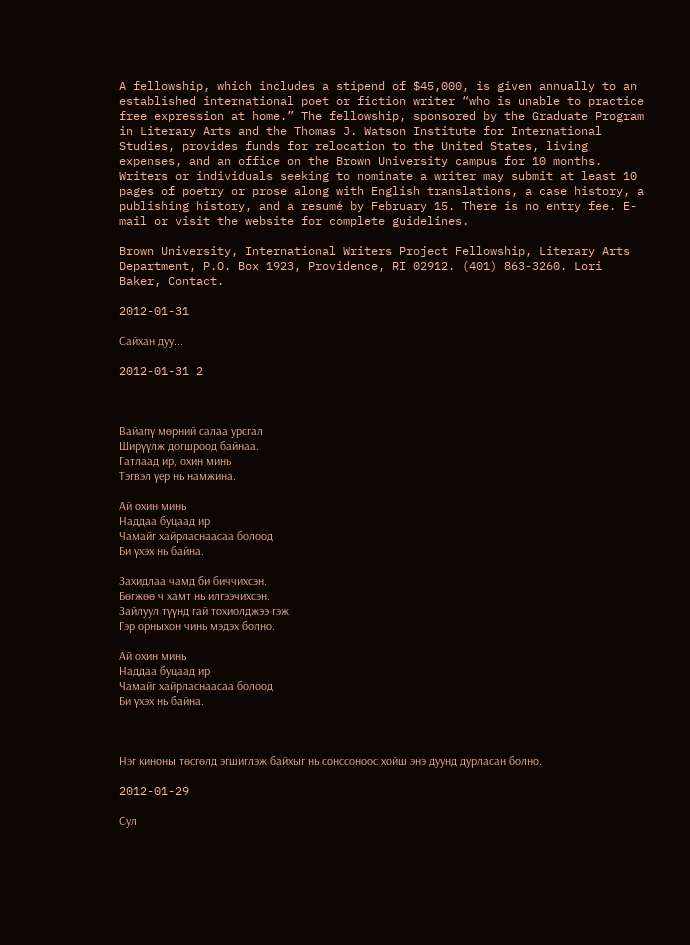A fellowship, which includes a stipend of $45,000, is given annually to an established international poet or fiction writer “who is unable to practice free expression at home.” The fellowship, sponsored by the Graduate Program in Literary Arts and the Thomas J. Watson Institute for International Studies, provides funds for relocation to the United States, living expenses, and an office on the Brown University campus for 10 months. Writers or individuals seeking to nominate a writer may submit at least 10 pages of poetry or prose along with English translations, a case history, a publishing history, and a resumé by February 15. There is no entry fee. E-mail or visit the website for complete guidelines.

Brown University, International Writers Project Fellowship, Literary Arts Department, P.O. Box 1923, Providence, RI 02912. (401) 863-3260. Lori Baker, Contact.

2012-01-31

Сайхан дуу...

2012-01-31 2



Вайапү мөрний салаа урсгал
Ширүүлж догшроод байнаа.
Гатлаад ир, охин минь
Тэгвэл үер нь намжина.

Ай охин минь
Наддаа буцаад ир
Чамайг хайрласнаасаа болоод
Би үхэх нь байна.

Захидлаа чамд би биччихсэн.
Бөгжөө ч хамт нь илгээчихсэн.
Зайлуул түүнд гай тохиолджээ гэж
Гэр орныхон чинь мэдэх болно.

Ай охин минь
Наддаа буцаад ир
Чамайг хайрласнаасаа болоод
Би үхэх нь байна.



Нэг киноны төсгөлд эгшиглэж байхыг нь сонссоноос хойш энэ дуунд дурласан болно.

2012-01-29

Сул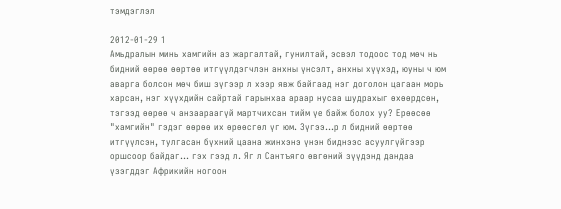тэмдэглэл

2012-01-29 1
Амьдралын минь хамгийн аз жаргалтай, гунилтай, эсвэл тодоос тод мөч нь бидний өөрөө өөртөө итгүүлдэгчлэн анхны үнсэлт, анхны хүүхэд, юуны ч юм аварга болсон мөч биш зүгээр л хээр явж байгаад нэг доголон цагаан морь харсан, нэг хүүхдийн сайртай гарынхаа араар нусаа шудрахыг өхөөрдсөн, тэгээд өөрөө ч анзаараагүй мартчихсан тийм үе байж болох уу? Ерөөсөө "хамгийн" гэдэг өөрөө их өрөөсгөл үг юм. Зүгээ...р л бидний өөртөө итгүүлсэн, тулгасан бүхний цаана жинхэнэ үнэн биднээс асуулгүйгээр оршсоор байдаг... гэх гээд л. Яг л Сантъяго өвгөний зүүдэнд дандаа үзэгддэг Африкийн ногоон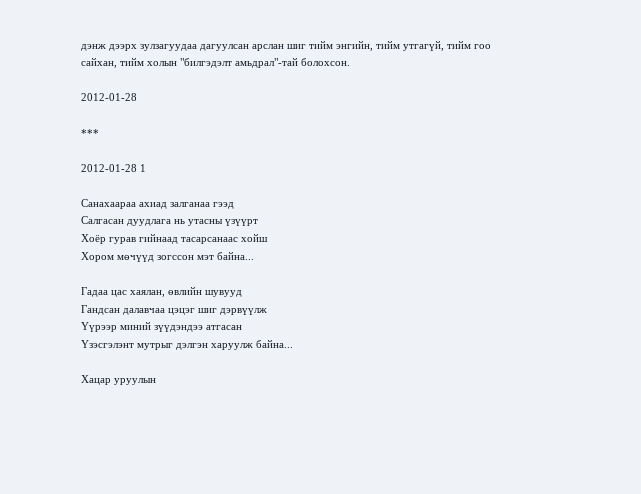дэнж дээрх зулзагуудаа дагуулсан арслан шиг тийм энгийн, тийм утгагүй, тийм гоо сайхан, тийм холын "билгэдэлт амьдрал"-тай болохсон.

2012-01-28

***

2012-01-28 1

Санахаараа ахиад залганаа гээд
Салгасан дуудлага нь утасны үзүүрт
Хоёр гурав гийнаад тасарсанаас хойш
Хором мөчүүд зогссон мэт байна...

Гадаа цас хаялан, өвлийн шувууд
Гандсан далавчаа цэцэг шиг дэрвүүлж
Үүрээр миний зүүдэндээ атгасан
Үзэсгэлэнт мутрыг дэлгэн харуулж байна...

Хацар уруулын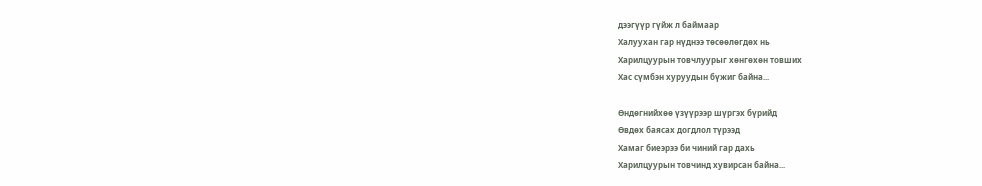дээгүүр гүйж л баймаар
Халуухан гар нүднээ төсөөлөгдөх нь
Харилцуурын товчлуурыг хөнгөхөн товших
Хас сүмбэн хуруудын бүжиг байна...

Өндөгнийхөө үзүүрээр шүргэх бүрийд
Өвдөх баясах догдлол түрээд
Хамаг биеэрээ би чиний гар дахь
Харилцуурын товчинд хувирсан байна...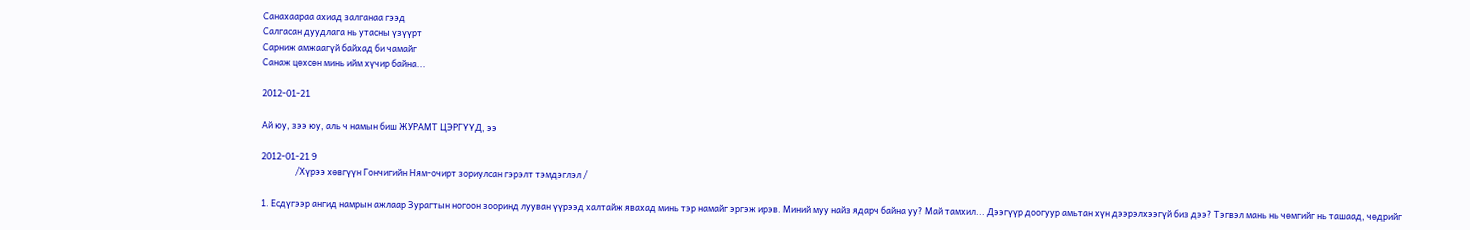Санахаараа ахиад залганаа гээд
Салгасан дуудлага нь утасны үзүүрт
Сарниж амжаагүй байхад би чамайг
Санаж цөхсөн минь ийм хүчир байна...

2012-01-21

Ай юу, зээ юу, аль ч намын биш ЖУРАМТ ЦЭРГҮҮД, ээ

2012-01-21 9
                 /Хүрээ хөвгүүн Гончигийн Ням-очирт зориулсан гэрэлт тэмдэглэл /

1. Есдүгээр ангид намрын ажлаар Зурагтын ногоон зооринд лууван үүрээд халтайж явахад минь тэр намайг эргэж ирэв. Миний муу найз ядарч байна уу? Май тамхил... Дээгүүр доогуур амьтан хүн дээрэлхээгүй биз дээ? Тэгвэл мань нь чөмгийг нь ташаад, чөдрийг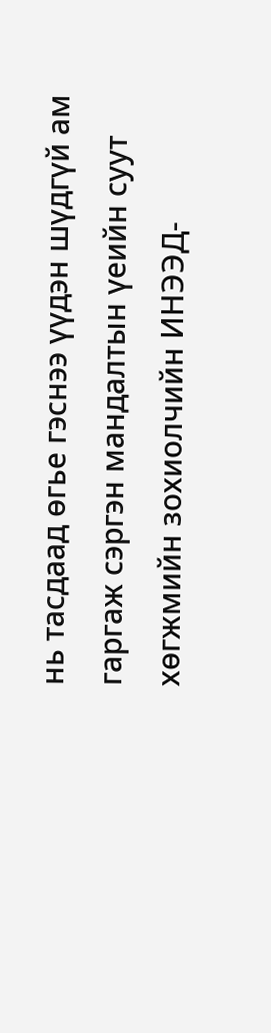нь тасдаад өгье гэснээ үүдэн шүдгүй ам гаргаж сэргэн мандалтын үеийн суут хөгжмийн зохиолчийн ИНЭЭД-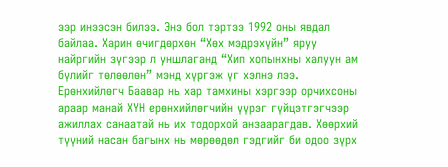ээр инээсэн билээ. Энэ бол тэртээ 1992 оны явдал байлаа. Харин өчигдөрхөн “Хөх мэдрэхүйн” яруу найргийн зүгээр л уншлаганд “Хип хопынхны халуун ам бүлийг төлөөлөн” мэнд хүргэж үг хэлнэ лээ. Ерөнхийлөгч Баавар нь хар тамхины хэргээр орчихсоны араар манай ХҮН ерөнхийлөгчийн үүрэг гүйцэтгэгчээр ажиллах санаатай нь их тодорхой анзаарагдав. Хөөрхий түүний насан багынх нь мөрөөдөл гэдгийг би одоо зүрх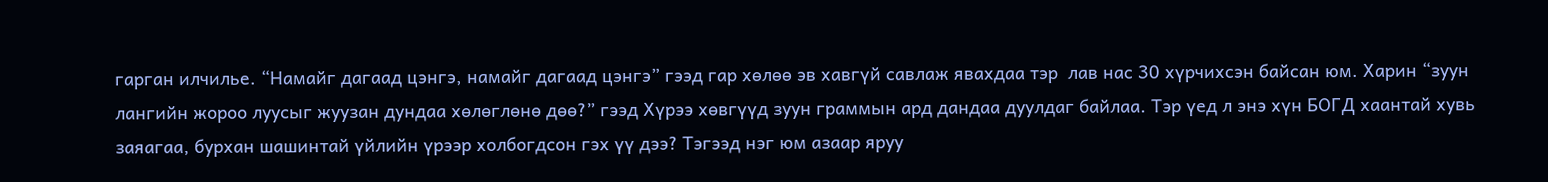гарган илчилье. “Намайг дагаад цэнгэ, намайг дагаад цэнгэ” гээд гар хөлөө эв хавгүй савлаж явахдаа тэр  лав нас 30 хүрчихсэн байсан юм. Харин “зуун лангийн жороо луусыг жуузан дундаа хөлөглөнө дөө?” гээд Хүрээ хөвгүүд зуун граммын ард дандаа дуулдаг байлаа. Тэр үед л энэ хүн БОГД хаантай хувь заяагаа, бурхан шашинтай үйлийн үрээр холбогдсон гэх үү дээ? Тэгээд нэг юм азаар яруу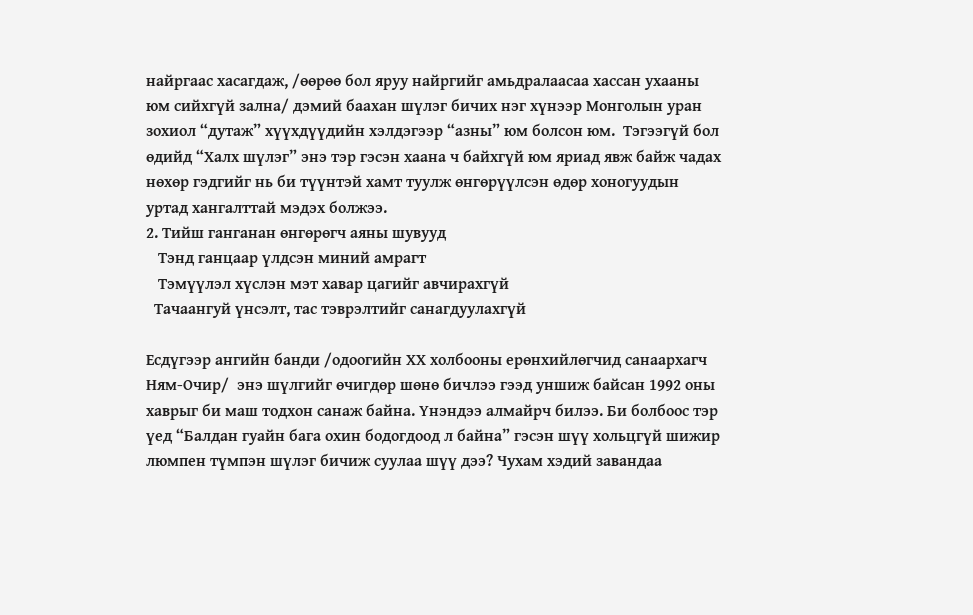найргаас хасагдаж, /өөрөө бол яруу найргийг амьдралаасаа хассан ухааны юм сийхгүй зална/ дэмий баахан шүлэг бичих нэг хүнээр Монголын уран зохиол “дутаж” хүүхдүүдийн хэлдэгээр “азны” юм болсон юм.  Тэгээгүй бол өдийд “Халх шүлэг” энэ тэр гэсэн хаана ч байхгүй юм яриад явж байж чадах нөхөр гэдгийг нь би түүнтэй хамт туулж өнгөрүүлсэн өдөр хоногуудын уртад хангалттай мэдэх болжээ.
2. Тийш ганганан өнгөрөгч аяны шувууд
   Тэнд ганцаар үлдсэн миний амрагт
   Тэмүүлэл хүслэн мэт хавар цагийг авчирахгүй
  Тачаангуй үнсэлт, тас тэврэлтийг санагдуулахгүй

Есдүгээр ангийн банди /одоогийн ХХ холбооны ерөнхийлөгчид санаархагч Ням-Очир/  энэ шүлгийг өчигдөр шөнө бичлээ гээд уншиж байсан 1992 оны хаврыг би маш тодхон санаж байна. Үнэндээ алмайрч билээ. Би болбоос тэр үед “Балдан гуайн бага охин бодогдоод л байна” гэсэн шүү хольцгүй шижир люмпен түмпэн шүлэг бичиж суулаа шүү дээ? Чухам хэдий завандаа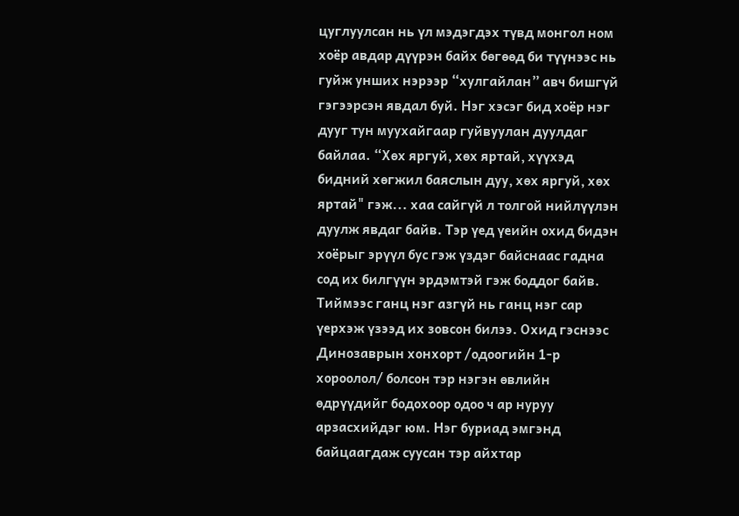цуглуулсан нь үл мэдэгдэх түвд монгол ном хоёр авдар дүүрэн байх бөгөөд би түүнээс нь гуйж унших нэрээр “хулгайлан” авч бишгүй гэгээрсэн явдал буй. Нэг хэсэг бид хоёр нэг дууг тун муухайгаар гуйвуулан дуулдаг байлаа. “Хөх яргуй, хөх яртай, хүүхэд бидний хөгжил баяслын дуу, хөх яргуй, хөх яртай" гэж... хаа сайгүй л толгой нийлүүлэн дуулж явдаг байв. Тэр үед үеийн охид бидэн хоёрыг эрүүл бус гэж үздэг байснаас гадна сод их билгүүн эрдэмтэй гэж боддог байв. Тиймээс ганц нэг азгүй нь ганц нэг сар үерхэж үзээд их зовсон билээ. Охид гэснээс Динозаврын хонхорт /одоогийн 1-р хороолол/ болсон тэр нэгэн өвлийн өдрүүдийг бодохоор одоо ч ар нуруу арзасхийдэг юм. Нэг буриад эмгэнд байцаагдаж суусан тэр айхтар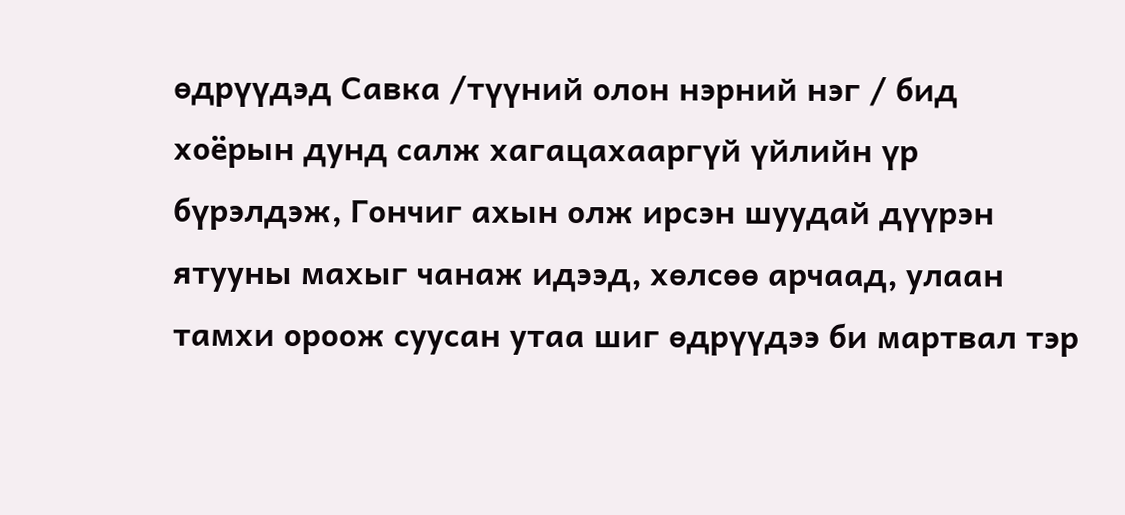өдрүүдэд Савка /түүний олон нэрний нэг / бид хоёрын дунд салж хагацахааргүй үйлийн үр бүрэлдэж, Гончиг ахын олж ирсэн шуудай дүүрэн ятууны махыг чанаж идээд, хөлсөө арчаад, улаан тамхи ороож суусан утаа шиг өдрүүдээ би мартвал тэр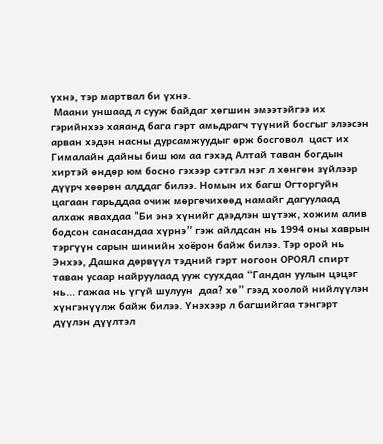үхнэ, тэр мартвал би үхнэ.
 Маани уншаад л сууж байдаг хөгшин эмээтэйгээ их гэрийнхээ хаяанд бага гэрт амьдрагч түүний босгыг элээсэн арван хэдэн насны дурсамжуудыг өрж босговол  цаст их Гималайн дайны биш юм аа гэхэд Алтай таван богдын хиртэй өндөр юм босно гэхээр сэтгэл нэг л хөнгөн зүйлээр дүүрч хөөрөн алддаг билээ. Номын их багш Огторгуйн цагаан гарьддаа очиж мөргөчихөөд намайг дагуулаад алхаж явахдаа "Би энэ хүнийг дээдлэн шүтэж, хожим алив бодсон санасандаа хүрнэ” гэж айлдсан нь 1994 оны хаврын тэргүүн сарын шинийн хоёрон байж билээ. Тэр орой нь Энхээ, Дашка дөрвүүл тэдний гэрт ногоон ОРОЯЛ спирт таван усаар найруулаад ууж суухдаа “Гандан уулын цэцэг нь... гажаа нь үгүй шулуун  даа? хө” гээд хоолой нийлүүлэн хүнгэнүүлж байж билээ. Үнэхээр л багшийгаа тэнгэрт дүүлэн дүүлтэл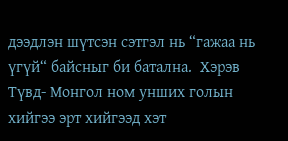дээдлэн шүтсэн сэтгэл нь “гажаа нь үгүй“ байсныг би батална.  Хэрэв Түвд- Монгол ном унших голын хийгээ эрт хийгээд хэт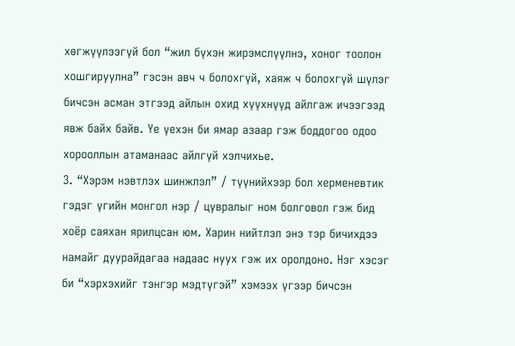хөгжүүлээгүй бол “жил бүхэн жирэмслүүлнэ, хоног тоолон хошгируулна” гэсэн авч ч болохгүй, хаяж ч болохгүй шүлэг бичсэн асман этгээд айлын охид хүүхнүүд айлгаж ичээгээд явж байх байв. Үе үехэн би ямар азаар гэж боддогоо одоо хорооллын атаманаас айлгүй хэлчихье.
3. “Хэрэм нэвтлэх шинжлэл” / түүнийхээр бол херменевтик гэдэг үгийн монгол нэр / цувралыг ном болговол гэж бид хоёр саяхан ярилцсан юм. Харин нийтлэл энэ тэр бичихдээ намайг дуурайдагаа надаас нуух гэж их оролдоно. Нэг хэсэг би “хэрхэхийг тэнгэр мэдтүгэй” хэмээх үгээр бичсэн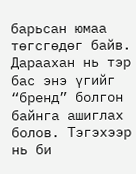барьсан юмаа төгсгөдөг байв. Дараахан нь тэр бас энэ үгийг “бренд” болгон байнга ашиглах болов. Тэгэхээр нь би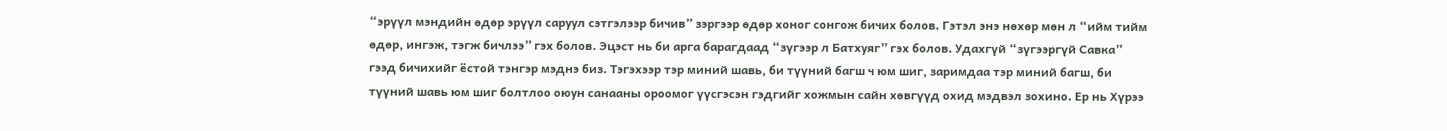“эрүүл мэндийн өдөр эрүүл саруул сэтгэлээр бичив” зэргээр өдөр хоног сонгож бичих болов. Гэтэл энэ нөхөр мөн л “ийм тийм өдөр, ингэж, тэгж бичлээ” гэх болов. Эцэст нь би арга барагдаад “зүгээр л Батхуяг” гэх болов. Удахгүй “зүгээргүй Савка” гээд бичихийг ёстой тэнгэр мэднэ биз. Тэгэхээр тэр миний шавь, би түүний багш ч юм шиг, заримдаа тэр миний багш, би түүний шавь юм шиг болтлоо оюун санааны ороомог үүсгэсэн гэдгийг хожмын сайн хөвгүүд охид мэдвэл зохино. Ер нь Хүрээ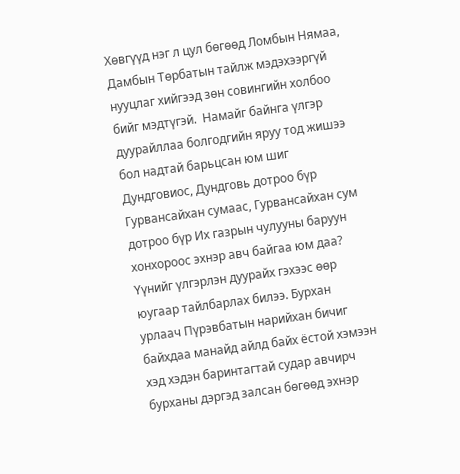Хөвгүүд нэг л цул бөгөөд Ломбын Нямаа, Дамбын Төрбатын тайлж мэдэхээргүй нууцлаг хийгээд зөн совингийн холбоо бийг мэдтүгэй.  Намайг байнга үлгэр дуурайллаа болгодгийн яруу тод жишээ бол надтай барьцсан юм шиг Дундговиос, Дундговь дотроо бүр Гурвансайхан сумаас, Гурвансайхан сум дотроо бүр Их газрын чулууны баруун хонхороос эхнэр авч байгаа юм даа? Үүнийг үлгэрлэн дуурайх гэхээс өөр юугаар тайлбарлах билээ. Бурхан урлаач Пүрэвбатын нарийхан бичиг байхдаа манайд айлд байх ёстой хэмээн хэд хэдэн баринтагтай судар авчирч бурханы дэргэд залсан бөгөөд эхнэр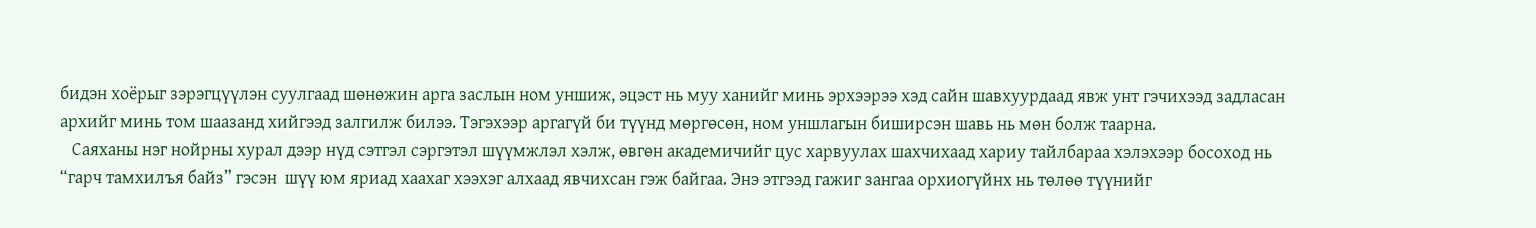бидэн хоёрыг зэрэгцүүлэн суулгаад шөнөжин арга заслын ном уншиж, эцэст нь муу ханийг минь эрхээрээ хэд сайн шавхуурдаад явж унт гэчихээд задласан архийг минь том шаазанд хийгээд залгилж билээ. Тэгэхээр аргагүй би түүнд мөргөсөн, ном уншлагын биширсэн шавь нь мөн болж таарна.
   Саяханы нэг нойрны хурал дээр нүд сэтгэл сэргэтэл шүүмжлэл хэлж, өвгөн академичийг цус харвуулах шахчихаад хариу тайлбараа хэлэхээр босоход нь “гарч тамхилъя байз” гэсэн  шүү юм яриад хаахаг хээхэг алхаад явчихсан гэж байгаа. Энэ этгээд гажиг зангаа орхиогүйнх нь төлөө түүнийг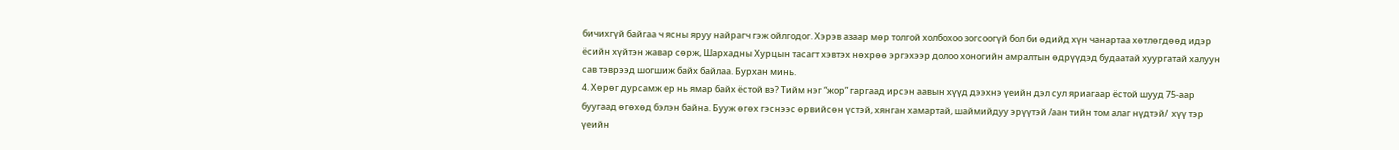бичихгүй байгаа ч ясны яруу найрагч гэж ойлгодог. Хэрэв азаар мөр толгой холбохоо зогсоогүй бол би өдийд хүн чанартаа хөтлөгдөөд идэр ёсийн хүйтэн жавар сөрж, Шархадны Хурцын тасагт хэвтэх нөхрөө эргэхээр долоо хоногийн амралтын өдрүүдэд будаатай хуургатай халуун сав тэврээд шогшиж байх байлаа. Бурхан минь.
4. Хөрөг дурсамж ер нь ямар байх ёстой вэ? Тийм нэг “жор” гаргаад ирсэн аавын хүүд дээхнэ үеийн дэл сул яриагаар ёстой шууд 75-аар буугаад өгөхөд бэлэн байна. Бууж өгөх гэснээс өрвийсөн үстэй, хянган хамартай, шаймийдуу эрүүтэй /аан тийн том алаг нүдтэй/  хүү тэр үеийн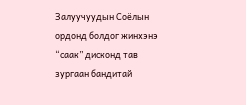Залуучуудын Соёлын ордонд болдог жинхэнэ “саак” дисконд тав зургаан бандитай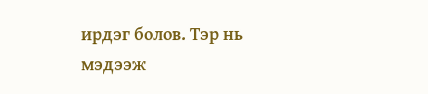ирдэг болов. Тэр нь мэдээж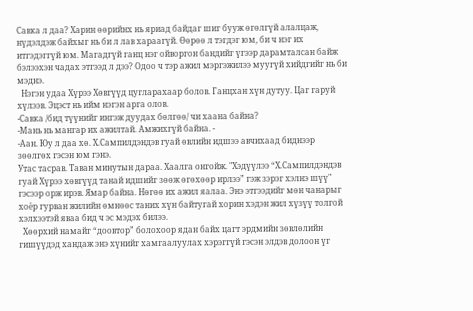Савка л даа? Харин өөрийнх нь яриад байдаг шиг бууж өгөлгүй алалцаж, нүдэлдэж байхыг нь би л лав хараагүй. Өөрөө л тэгдэг юм, би ч нэг их итгэдэггүй юм. Магадгүй ганц нэг ойворгон бандийг үгээр дарамталсан байж бэлээхэн чадах этгээд л дээ? Одоо ч тэр ажил мэргэжилээ муугүй хийдгийг нь би мэднэ.
  Нэгэн удаа Хүрээ Хөвгүүд цугларахаар болов. Ганцхан хүн дутуу. Цаг гаруй хүлээв. Эцэст нь ийм нэгэн арга олов.
-Савка /бид түүнийг ингэж дуудах бөлгөө/ чи хаана байна?
-Мань нь мангар их ажилтай. Амжихгүй байна. -
-Аан. Юу л даа хө. Х.Сампилдэндэв гуай өвлийн идшээ авчихаад биднээр зөөлгөх гэсэн юм гэнэ.
Утас тасрав. Таван минутын дараа. Хаалга онгойж. "Хэдүүлээ “Х.Сампилдэндэв гуай Хүрээ хөвгүүд танай идшийг зөөж өгөхөөр ирлээ” гэж зэрэг хэлнэ шүү" гэсээр орж ирэв. Ямар байна. Нөгөө их ажил яалаа. Энэ этгээдийг мөн чанарыг хоёр гурван жилийн өмнөөс таних хүн байтугай хорин хэдэн жил хүзүү толгой хэлхээтэй яваа бид ч эс мэдэх билээ.
  Хөөрхий намайг “доовтор” болохоор ядан байх цагт эрдмийн зөвлөлийн гишүүдэд хандаж энэ хүнийг хамгаалуулах хэрэггүй гэсэн элдэв долоон үг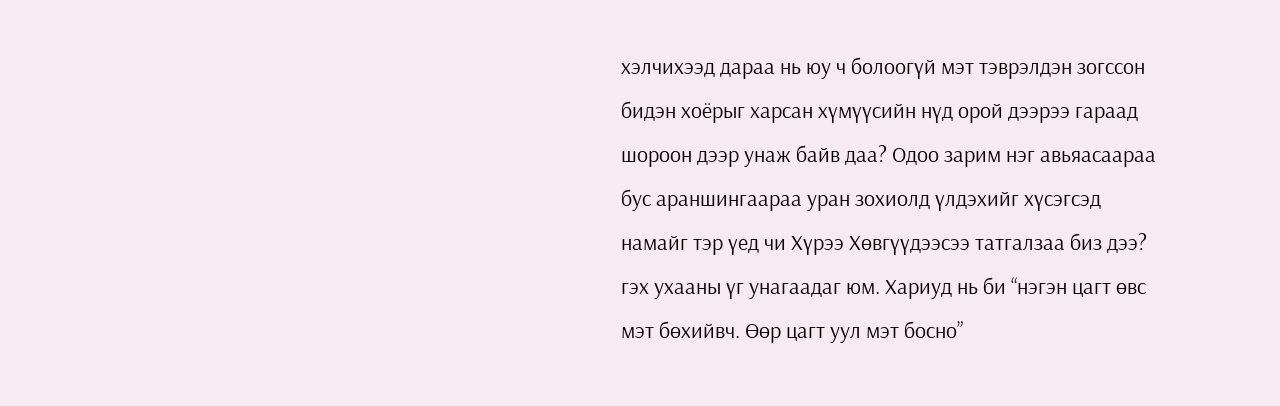хэлчихээд дараа нь юу ч болоогүй мэт тэврэлдэн зогссон бидэн хоёрыг харсан хүмүүсийн нүд орой дээрээ гараад шороон дээр унаж байв даа? Одоо зарим нэг авьяасаараа бус араншингаараа уран зохиолд үлдэхийг хүсэгсэд намайг тэр үед чи Хүрээ Хөвгүүдээсээ татгалзаа биз дээ? гэх ухааны үг унагаадаг юм. Хариуд нь би “нэгэн цагт өвс мэт бөхийвч. Өөр цагт уул мэт босно”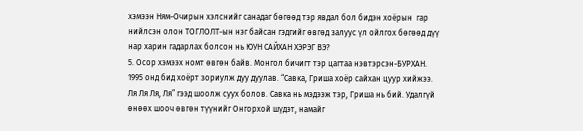хэмээн Ням-Очирын хэлснийг санадаг бөгөөд тэр явдал бол бидэн хоёрын  гар нийлсэн олон ТОГЛОЛТ-ын нэг байсан гэдгийг өвгөд залуус үл ойлгох бөгөөд дүү нар харин гадарлах болсон нь ЮУН САЙХАН ХЭРЭГ ВЭ?
5. Осор хэмээх номт өвгөн байв. Монгол бичигт тэр цагтаа нэвтэрсэн-БУРХАН. 1995 онд бид хоёрт зориулж дуу дуулав. “Савка, Гриша хоёр сайхан цуур хийжээ. Ля Ля Ля, Ля” гээд шоолж суух болов. Савка нь мэдээж тэр, Гриша нь бий. Удалгүй өнөөх шооч өвгөн түүнийг Онгорхой шүдэт, намайг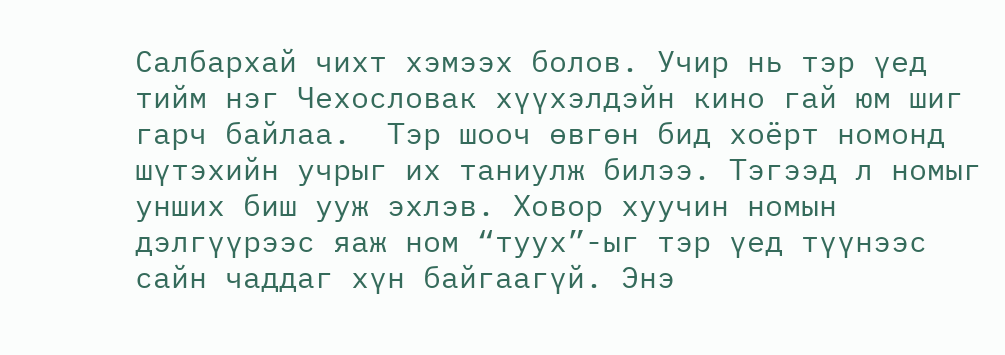Салбархай чихт хэмээх болов. Учир нь тэр үед тийм нэг Чехословак хүүхэлдэйн кино гай юм шиг гарч байлаа.  Тэр шооч өвгөн бид хоёрт номонд шүтэхийн учрыг их таниулж билээ. Тэгээд л номыг унших биш ууж эхлэв. Ховор хуучин номын дэлгүүрээс яаж ном “туух”-ыг тэр үед түүнээс сайн чаддаг хүн байгаагүй. Энэ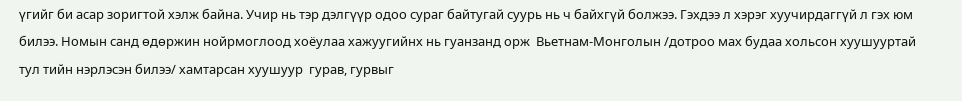үгийг би асар зоригтой хэлж байна. Учир нь тэр дэлгүүр одоо сураг байтугай суурь нь ч байхгүй болжээ. Гэхдээ л хэрэг хуучирдаггүй л гэх юм билээ. Номын санд өдөржин нойрмоглоод хоёулаа хажуугийнх нь гуанзанд орж  Вьетнам-Монголын /дотроо мах будаа хольсон хуушууртай тул тийн нэрлэсэн билээ/ хамтарсан хуушуур  гурав, гурвыг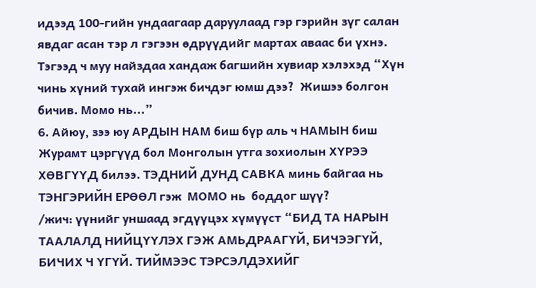идээд 100-гийн ундаагаар даруулаад гэр гэрийн зүг салан явдаг асан тэр л гэгээн өдрүүдийг мартах аваас би үхнэ. Тэгээд ч муу найздаа хандаж багшийн хувиар хэлэхэд “Хүн чинь хүний тухай ингэж бичдэг юмш дээ?  Жишээ болгон бичив. Момо нь...”
6. Айюу, зээ юу АРДЫН НАМ биш бүр аль ч НАМЫН биш Журамт цэргүүд бол Монголын утга зохиолын ХҮРЭЭ ХӨВГҮҮД билээ. ТЭДНИЙ ДУНД САВКА минь байгаа нь ТЭНГЭРИЙН ЕРӨӨЛ гэж  МОМО нь  боддог шүү?
/жич: үүнийг уншаад эгдүүцэх хүмүүст “БИД ТА НАРЫН ТААЛАЛД НИЙЦҮҮЛЭХ ГЭЖ АМЬДРААГҮЙ, БИЧЭЭГҮЙ, БИЧИХ Ч ҮГҮЙ. ТИЙМЭЭС ТЭРСЭЛДЭХИЙГ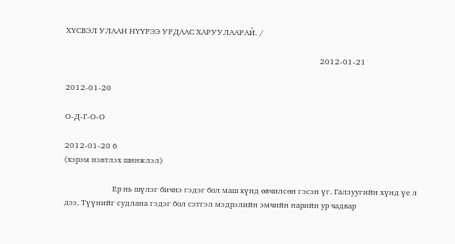ХҮСВЭЛ УЛААН НҮҮРЭЭ УРДААС ХАРУУЛААРАЙ. /

                                                                                                                               2012-01-21

2012-01-20

О-Д-Г-О-О

2012-01-20 6
(хэрэм нэвтлэх шинжлэл)

                        Ер нь шүлэг бичнэ гэдэг бол маш хүнд өвчилсөн гэсэн үг. Галзуугийн хүнд үе л дээ. Түүнийг судлана гэдэг бол сэтгэл мэдрэлийн эмчийн нарийн ур чадвар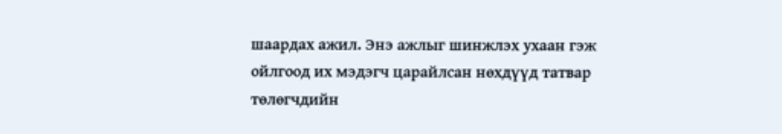шаардах ажил. Энэ ажлыг шинжлэх ухаан гэж ойлгоод их мэдэгч царайлсан нөхдүүд татвар төлөгчдийн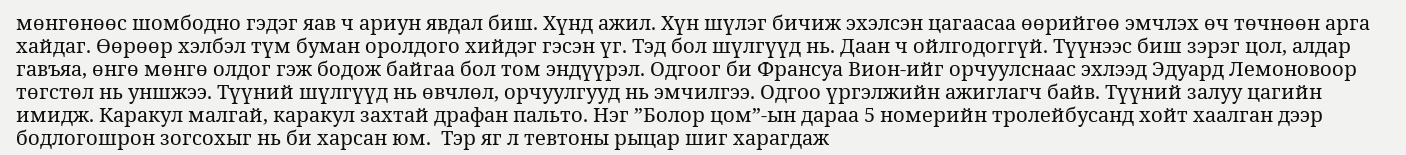мөнгөнөөс шомбодно гэдэг яав ч ариун явдал биш. Хүнд ажил. Хүн шүлэг бичиж эхэлсэн цагаасаа өөрийгөө эмчлэх өч төчнөөн арга хайдаг. Өөрөөр хэлбэл түм буман оролдого хийдэг гэсэн үг. Тэд бол шүлгүүд нь. Даан ч ойлгодоггүй. Түүнээс биш зэрэг цол, алдар гавъяа, өнгө мөнгө олдог гэж бодож байгаа бол том эндүүрэл. Одгоог би Франсуа Вион-ийг орчуулснаас эхлээд Эдуард Лемоновоор төгстөл нь уншжээ. Түүний шүлгүүд нь өвчлөл, орчуулгууд нь эмчилгээ. Одгоо үргэлжийн ажиглагч байв. Түүний залуу цагийн имидж. Каракул малгай, каракул захтай драфан пальто. Нэг ”Болор цом”-ын дараа 5 номерийн тролейбусанд хойт хаалган дээр бодлогошрон зогсохыг нь би харсан юм.  Тэр яг л тевтоны рыцар шиг харагдаж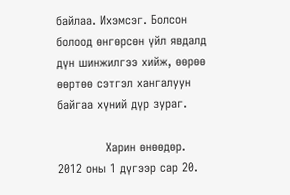байлаа. Ихэмсэг. Болсон болоод өнгөрсөн үйл явдалд дүн шинжилгээ хийж, өөрөө өөртөө сэтгэл хангалуун байгаа хүний дүр зураг.

            Харин өнөөдөр. 2012 оны 1 дүгээр сар 20.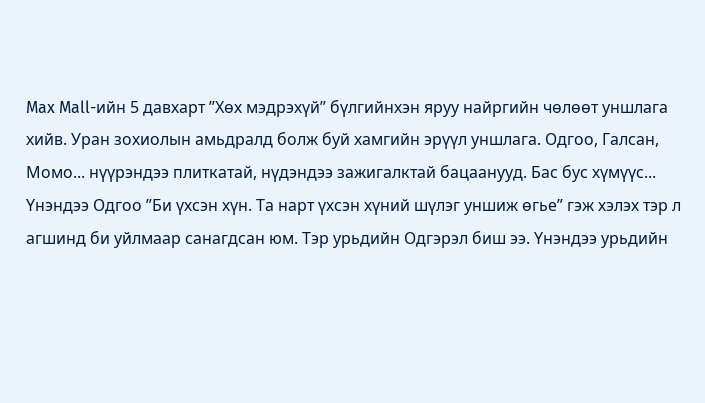Max Mall-ийн 5 давхарт ”Хөх мэдрэхүй” бүлгийнхэн яруу найргийн чөлөөт уншлага хийв. Уран зохиолын амьдралд болж буй хамгийн эрүүл уншлага. Одгоо, Галсан, Момо... нүүрэндээ плиткатай, нүдэндээ зажигалктай бацаанууд. Бас бус хүмүүс... Үнэндээ Одгоо ”Би үхсэн хүн. Та нарт үхсэн хүний шүлэг уншиж өгье” гэж хэлэх тэр л агшинд би уйлмаар санагдсан юм. Тэр урьдийн Одгэрэл биш ээ. Үнэндээ урьдийн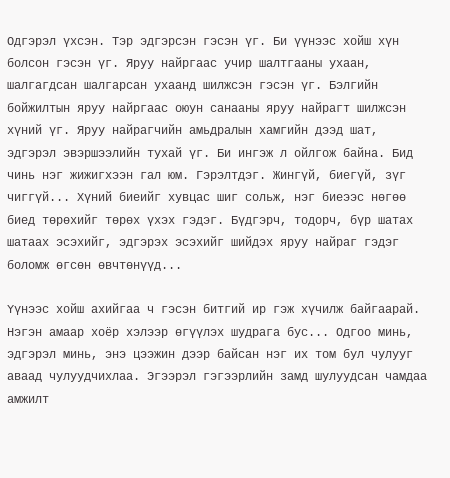Одгэрэл үхсэн. Тэр эдгэрсэн гэсэн үг. Би үүнээс хойш хүн болсон гэсэн үг. Яруу найргаас учир шалтгааны ухаан, шалгагдсан шалгарсан ухаанд шилжсэн гэсэн үг. Бэлгийн бойжилтын яруу найргаас оюун санааны яруу найрагт шилжсэн хүний үг. Яруу найрагчийн амьдралын хамгийн дээд шат, эдгэрэл эвэршээлийн тухай үг. Би ингэж л ойлгож байна. Бид чинь нэг жижигхээн гал юм. Гэрэлтдэг. Жингүй, биегүй, зүг чиггүй... Хүний биеийг хувцас шиг сольж, нэг биеээс нөгөө биед төрөхийг төрөх үхэх гэдэг. Бүдгэрч, тодорч, бүр шатах шатаах эсэхийг, эдгэрэх эсэхийг шийдэх яруу найраг гэдэг боломж өгсөн өвчтөнүүд...

Үүнээс хойш ахийгаа ч гэсэн битгий ир гэж хүчилж байгаарай. Нэгэн амаар хоёр хэлээр өгүүлэх шудрага бус... Одгоо минь, эдгэрэл минь, энэ цээжин дээр байсан нэг их том бул чулууг аваад чулуудчихлаа. Эгээрэл гэгээрлийн замд шулуудсан чамдаа амжилт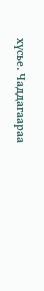хүсье. Чаддагаараа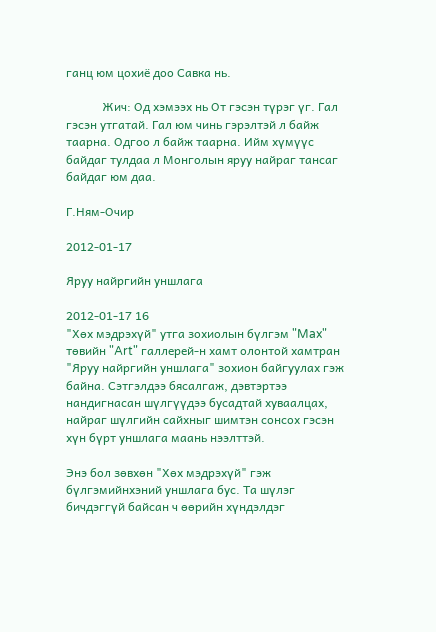ганц юм цохиё доо Савка нь.

            Жич: Од хэмээх нь От гэсэн түрэг үг. Гал гэсэн утгатай. Гал юм чинь гэрэлтэй л байж таарна. Одгоо л байж таарна. Ийм хүмүүс байдаг тулдаа л Монголын яруу найраг тансаг байдаг юм даа.

Г.Ням-Очир

2012-01-17

Яруу найргийн уншлага

2012-01-17 16
"Хөх мэдрэхүй" утга зохиолын бүлгэм "Max" төвийн "Art" галлерей-н хамт олонтой хамтран "Яруу найргийн уншлага" зохион байгуулах гэж байна. Сэтгэлдээ бясалгаж, дэвтэртээ нандигнасан шүлгүүдээ бусадтай хуваалцах, найраг шүлгийн сайхныг шимтэн сонсох гэсэн хүн бүрт уншлага маань нээлттэй.

Энэ бол зөвхөн "Хөх мэдрэхүй" гэж бүлгэмийнхэний уншлага бус. Та шүлэг бичдэггүй байсан ч өөрийн хүндэлдэг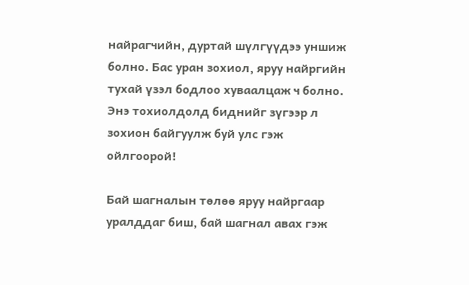найрагчийн, дуртай шүлгүүдээ уншиж болно. Бас уран зохиол, яруу найргийн тухай үзэл бодлоо хуваалцаж ч болно. Энэ тохиолдолд биднийг зүгээр л зохион байгуулж буй улс гэж ойлгоорой!

Бай шагналын төлөө яруу найргаар уралддаг биш, бай шагнал авах гэж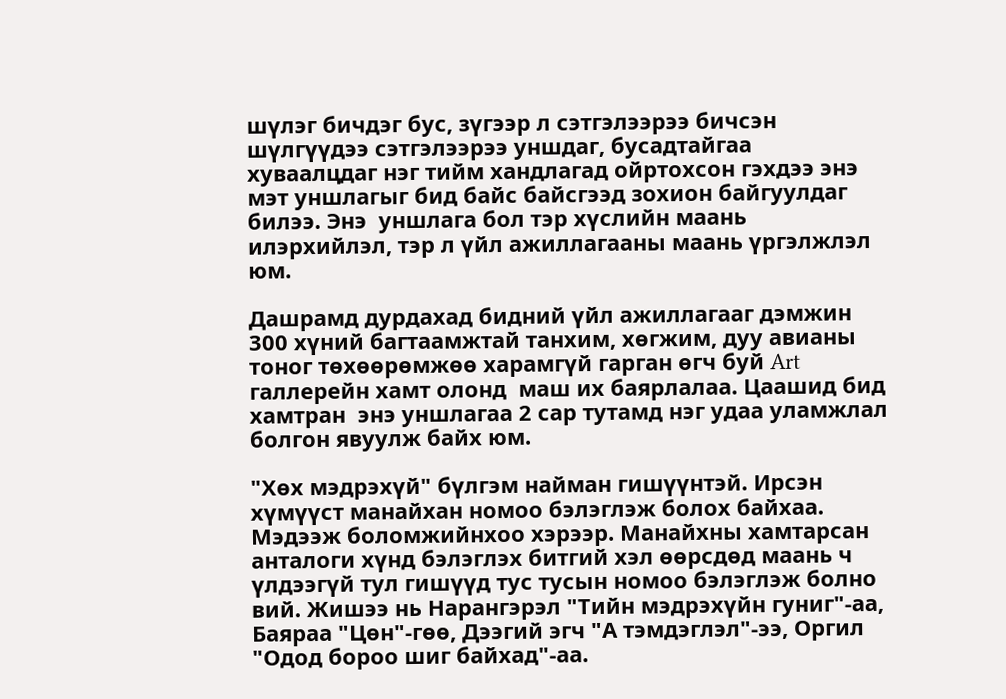шүлэг бичдэг бус, зүгээр л сэтгэлээрээ бичсэн шүлгүүдээ сэтгэлээрээ уншдаг, бусадтайгаа  хуваалцдаг нэг тийм хандлагад ойртохсон гэхдээ энэ мэт уншлагыг бид байс байсгээд зохион байгуулдаг билээ. Энэ  уншлага бол тэр хүслийн маань илэрхийлэл, тэр л үйл ажиллагааны маань үргэлжлэл юм.

Дашрамд дурдахад бидний үйл ажиллагааг дэмжин 300 хүний багтаамжтай танхим, хөгжим, дуу авианы тоног төхөөрөмжөө харамгүй гарган өгч буй Art галлерейн хамт олонд  маш их баярлалаа. Цаашид бид хамтран  энэ уншлагаа 2 сар тутамд нэг удаа уламжлал болгон явуулж байх юм.

"Хөх мэдрэхүй" бүлгэм найман гишүүнтэй. Ирсэн хүмүүст манайхан номоо бэлэглэж болох байхаа. Мэдээж боломжийнхоо хэрээр. Манайхны хамтарсан анталоги хүнд бэлэглэх битгий хэл өөрсдөд маань ч үлдээгүй тул гишүүд тус тусын номоо бэлэглэж болно вий. Жишээ нь Нарангэрэл "Тийн мэдрэхүйн гуниг"-аа, Баяраа "Цөн"-гөө, Дээгий эгч "А тэмдэглэл"-ээ, Оргил "Одод бороо шиг байхад"-аа.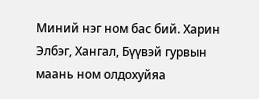Миний нэг ном бас бий. Харин Элбэг, Хангал, Бүүвэй гурвын маань ном олдохуйяа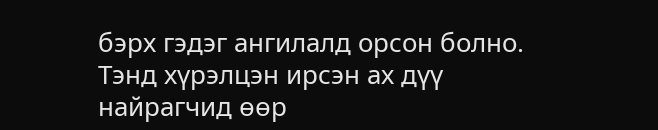бэрх гэдэг ангилалд орсон болно. Тэнд хүрэлцэн ирсэн ах дүү найрагчид өөр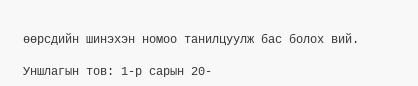өөрсдийн шинэхэн номоо танилцуулж бас болох вий.

Уншлагын тов: 1-р сарын 20-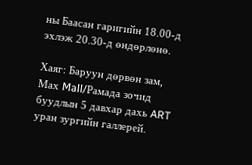ны Баасан гаригийн 18.00-д эхлэж 20.30-д өндөрлөнө.

Хаяг: Баруун дөрвөн зам, Мах Mall/Рамада зочид буудлын 5 давхар дахь ART уран зургийн галлерей.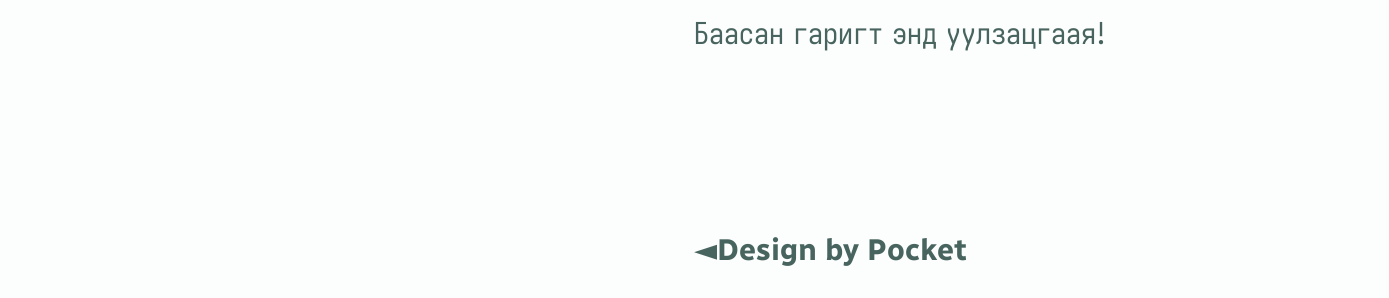Баасан гаригт энд уулзацгаая!





◄Design by Pocket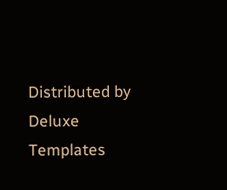Distributed by Deluxe Templates